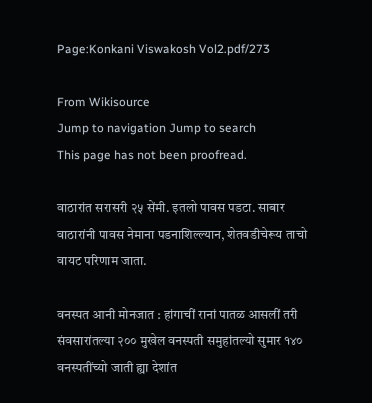Page:Konkani Viswakosh Vol2.pdf/273

From Wikisource
Jump to navigation Jump to search
This page has not been proofread.

वाठारांत सरासरी २५ सेंमी. इतलो पावस पडटा. साबार वाठारांनी पावस नेमाना पडनाशिल्ल्यान, शेतवडीचेरूय ताचो वायट परिणाम जाता.

वनस्पत आनी मोनजात : हांगाचीं रानां पातळ आसलीं तरी संवसारांतल्या २०० मुखेल वनस्पती समुहांतल्यो सुमार १४० वनस्पतींच्यो जाती ह्या देशांत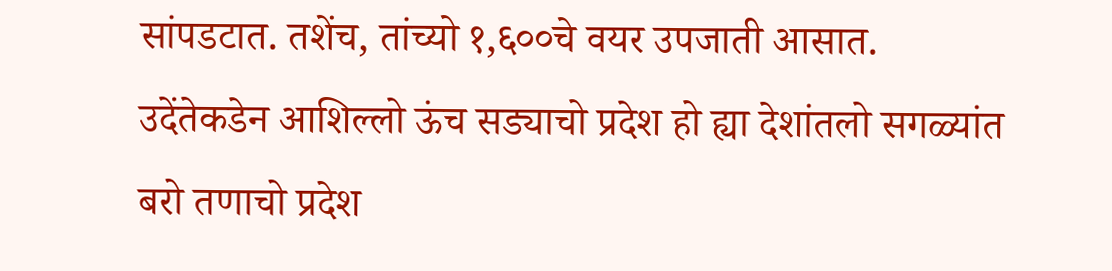सांपडटात. तशेंच, तांच्यो १,६००चे वयर उपजाती आसात. उदेंतेकडेन आशिल्लो ऊंच सड्याचो प्रदेश हो ह्या देशांतलो सगळ्यांत बरो तणाचो प्रदेश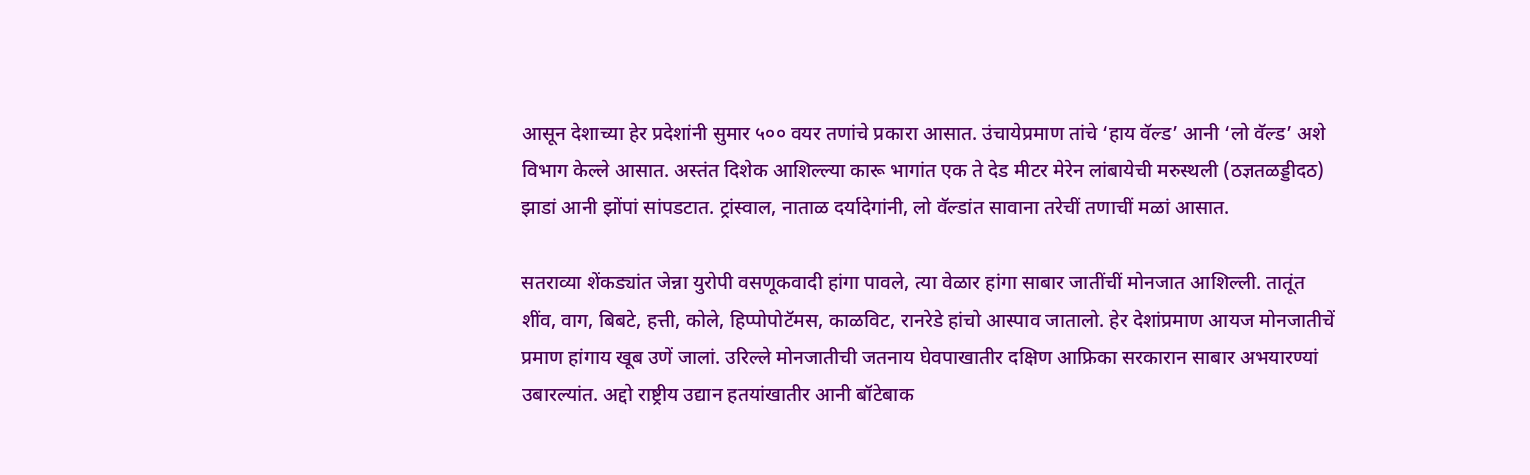आसून देशाच्या हेर प्रदेशांनी सुमार ५०० वयर तणांचे प्रकारा आसात. उंचायेप्रमाण तांचे ‘हाय वॅल्ड’ आनी ‘लो वॅल्ड’ अशे विभाग केल्ले आसात. अस्तंत दिशेक आशिल्ल्या कारू भागांत एक ते देड मीटर मेरेन लांबायेची मरुस्थली (ठज्ञतळड्डीदठ) झाडां आनी झोंपां सांपडटात. ट्रांस्वाल, नाताळ दर्यादेगांनी, लो वॅल्डांत सावाना तरेचीं तणाचीं मळां आसात.

सतराव्या शेंकड्यांत जेन्ना युरोपी वसणूकवादी हांगा पावले, त्या वेळार हांगा साबार जातींचीं मोनजात आशिल्ली. तातूंत शींव, वाग, बिबटे, हत्ती, कोले, हिप्पोपोटॅमस, काळविट, रानरेडे हांचो आस्पाव जातालो. हेर देशांप्रमाण आयज मोनजातीचें प्रमाण हांगाय खूब उणें जालां. उरिल्ले मोनजातीची जतनाय घेवपाखातीर दक्षिण आफ्रिका सरकारान साबार अभयारण्यां उबारल्यांत. अद्दो राष्ट्रीय उद्यान हतयांखातीर आनी बॉटेबाक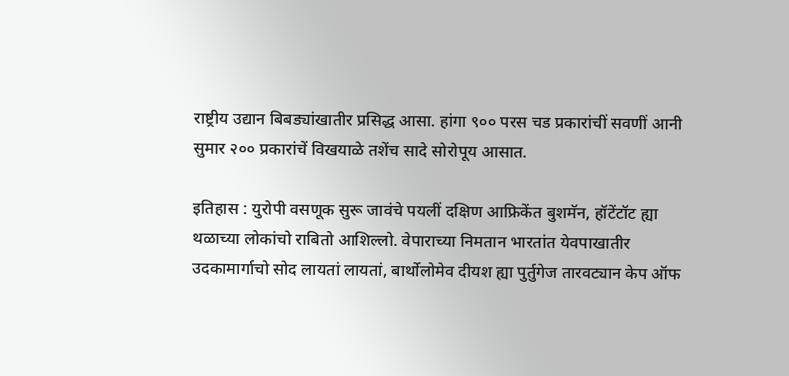राष्ट्रीय उद्यान बिबड्यांखातीर प्रसिद्ध आसा. हांगा ९०० परस चड प्रकारांचीं सवणीं आनी सुमार २०० प्रकारांचें विखयाळे तशेंच सादे सोरोपूय आसात.

इतिहास : युरोपी वसणूक सुरू जावंचे पयलीं दक्षिण आफ्रिकेंत बुशमॅन, हॉटेंटॉट ह्या थळाच्या लोकांचो राबितो आशिल्लो. वेपाराच्या निमतान भारतांत येवपाखातीर उदकामार्गाचो सोद लायतां लायतां, बार्थोलोमेव दीयश ह्या पुर्तुगेज तारवट्यान केप ऑफ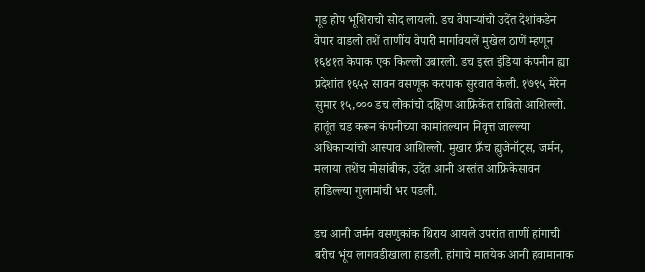गूड होप भूशिराचो सोद लायलो. डच वेपार्‍यांचो उदेंत देशांकडेन वेपार वाडलो तशें ताणींय वेपारी मार्गावयलें मुखेल ठाणें म्हणून १६४१त केपाक एक किल्लो उबारलो. डच इस्त इंडिया कंपनीन ह्या प्रदेशांत १६५२ सावन वसणूक करपाक सुरवात केली. १७९५ मेरेन सुमार १५,००० डच लोकांचो दक्षिण आफ्रिकेंत राबितो आशिल्लो. हातूंत चड करून कंपनीच्या कामांतल्यान निवृत्त जाल्ल्या अधिकार्‍यांचो आस्पाव आशिल्लो. मुखार फ्रँच ह्युजेनॉट्स, जर्मन, मलाया तशेंच मोसांबीक, उदेंत आनी अस्तंत आफ्रिकेसावन हाडिल्ल्या गुलामांची भर पडली.

डच आनी जर्मन वसणुकांक थिराय आयले उपरांत ताणीं हांगाची बरीच भूंय लागवडीखाला हाडली. हांगाचे मातयेक आनी हवामानाक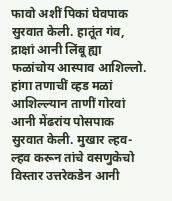फावो अशीं पिकां घेवपाक सुरवात केली. हातूंत गंव, द्राक्षां आनी लिंबू ह्या फळांचोय आस्पाव आशिल्लो. हांगा तणाचीं व्हड मळां आशिल्ल्यान ताणीं गोरवां आनी मेंढरांय पोसपाक सुरवात केली. मुखार ल्हव-ल्हव करून तांचे वसणुकेचो विस्तार उत्तरेकडेन आनी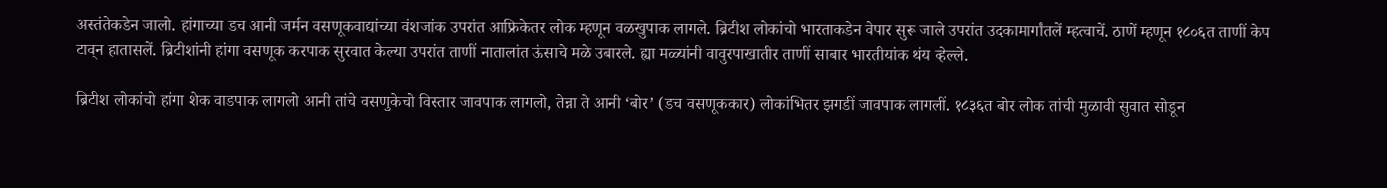अस्तंतेकडेन जालो. हांगाच्या डच आनी जर्मन वसणूकवाद्यांच्या वंशजांक उपरांत आफ्रिकेतर लोक म्हणून वळखुपाक लागले. ब्रिटीश लोकांचो भारताकडेन वेपार सुरू जाले उपरांत उदकामार्गांतलें म्हत्वाचें. ठाणें म्हणून १८०६त ताणीं केप टाव्‌न हातासलें. ब्रिटीशांनी हांगा वसणूक करपाक सुरवात केल्या उपरांत ताणीं नातालांत ऊंसाचे मळे उबारले. ह्या मळ्यांनी वावुरपाखातीर ताणीं साबार भारतीयांक थंय व्हेल्ले.

ब्रिटीश लोकांचो हांगा शेक वाडपाक लागलो आनी तांचे वसणुकेचो विस्तार जावपाक लागलो, तेन्ना ते आनी ‘बोर’ (डच वसणूककार) लोकांभितर झगडीं जावपाक लागलीं. १८३६त बोर लोक तांची मुळावी सुवात सोडून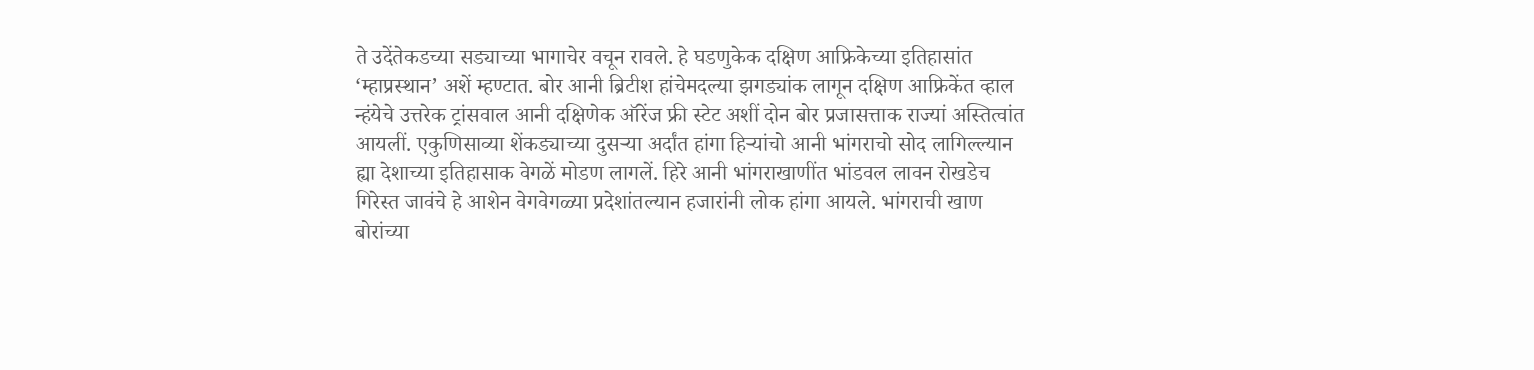ते उदेंतेकडच्या सड्याच्या भागाचेर वचून रावले. हे घडणुकेक दक्षिण आफ्रिकेच्या इतिहासांत ‘म्हाप्रस्थान’ अशें म्हण्टात. बोर आनी ब्रिटीश हांचेमदल्या झगड्यांक लागून दक्षिण आफ्रिकेंत व्हाल न्हंयेचे उत्तरेक ट्रांसवाल आनी दक्षिणेक ऑरेंज फ्री स्टेट अशीं दोन बोर प्रजासत्ताक राज्यां अस्तित्वांत आयलीं. एकुणिसाव्या शेंकड्याच्या दुसर्‍या अर्दांत हांगा हिर्‍यांचो आनी भांगराचो सोद लागिल्ल्यान ह्या देशाच्या इतिहासाक वेगळें मोडण लागलें. हिरे आनी भांगराखाणींत भांडवल लावन रोखडेच गिरेस्त जावंचे हे आशेन वेगवेगळ्या प्रदेशांतल्यान हजारांनी लोक हांगा आयले. भांगराची खाण बोरांच्या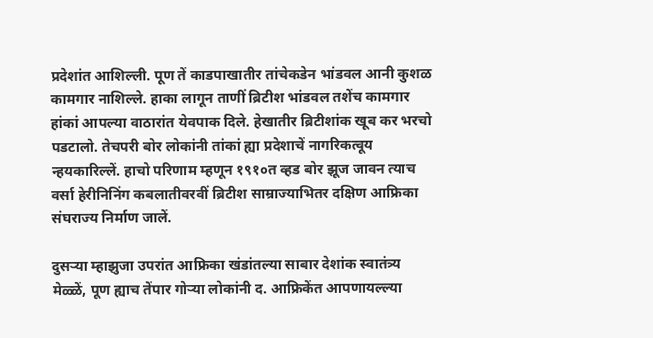प्रदेशांत आशिल्ली. पूण तें काडपाखातीर तांचेकडेन भांडवल आनी कुशळ कामगार नाशिल्ले. हाका लागून ताणीं ब्रिटीश भांडवल तशेंच कामगार हांकां आपल्या वाठारांत येवपाक दिले. हेखातीर ब्रिटीशांक खूब कर भरचो पडटालो. तेचपरी बोर लोकांनी तांकां ह्या प्रदेशाचें नागरिकत्वूय न्हयकारिल्लें. हाचो परिणाम म्हणून १९१०त व्हड बोर झूज जावन त्याच वर्सा हेरीनिनिंग कबलातीवरवीं ब्रिटीश साम्राज्याभितर दक्षिण आफ्रिका संघराज्य निर्माण जालें.

दुसर्‍या म्हाझुजा उपरांत आफ्रिका खंडांतल्या साबार देशांक स्वातंत्र्य मेळ्ळें, पूण ह्याच तेंपार गोर्‍या लोकांनी द. आफ्रिकेंत आपणायल्ल्या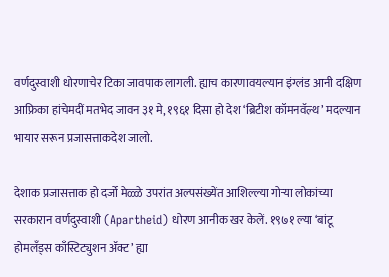वर्णदुस्वाशी धोरणाचेर टिका जावपाक लागली. ह्याच कारणावयल्यान इंग्लंड आनी दक्षिण आफ्रिका हांचेमदीं मतभेद जावन ३१ मे, १९६१ दिसा हो देश ‘ब्रिटीश कॉमनवॅल्थ’ मदल्यान भायार सरून प्रजासत्ताकदेश जालो.

देशाक प्रजासत्ताक हो दर्जो मेळ्ळे उपरांत अल्पसंख्येंत आशिल्ल्या गोर्‍या लोकांच्या सरकारान वर्णदुस्वाशी (Apartheid) धोरण आनीक खर केलें. १९७१ ल्या ‘बांटू होमलँड्स काँस्टिट्युशन ॲक्ट’ ह्या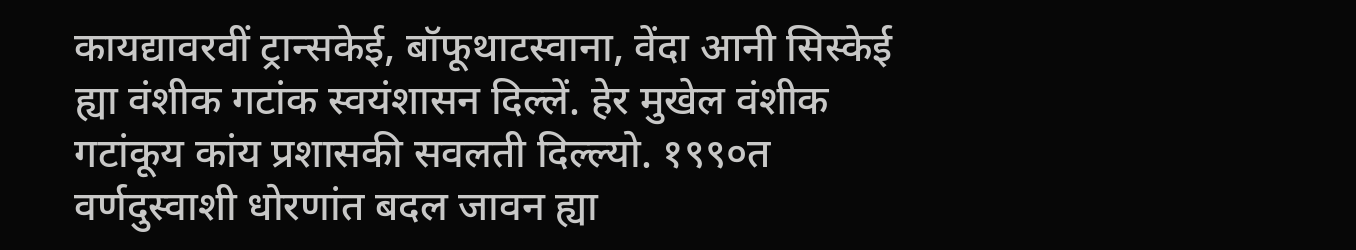कायद्यावरवीं ट्रान्सकेई, बॉफूथाटस्वाना, वेंदा आनी सिस्केई ह्या वंशीक गटांक स्वयंशासन दिल्लें. हेर मुखेल वंशीक गटांकूय कांय प्रशासकी सवलती दिल्ल्यो. १९९०त वर्णदुस्वाशी धोरणांत बदल जावन ह्या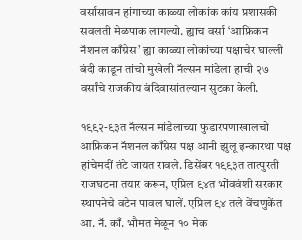वर्सासावन हांगाच्या काळ्या लोकांक कांय प्रशासकी सवलती मेळपाक लागल्यो. ह्याच वर्सा ‘आफ्रिकन नॅशनल काँग्रेस’ ह्या काळ्या लोकांच्या पक्षाचेर घाल्ली बंदी काडून तांचो मुखेली नॅल्सन मांडेला हाची २७ वर्सांचे राजकीय बंदिवासांतल्यान सुटका केली.

१९९२-९३त नॅल्सन मांडेलाच्या फुडारपणाखालचो आफ्रिकन नॅशनल काँग्रेस पक्ष आनी झुलू इन्कारथा पक्ष हांचेमदीं तंटे जायत रावले. डिसेंबर १९९३त तात्पुरती राजघटना तयार करून, एप्रिल ९४त भोंववंशी सरकार स्थापनेचे वटेन पावल घालें. एप्रिल ९४ तले वेंचणुकेंत आ. नॅ. काँ. भौमत मेळून १० मेक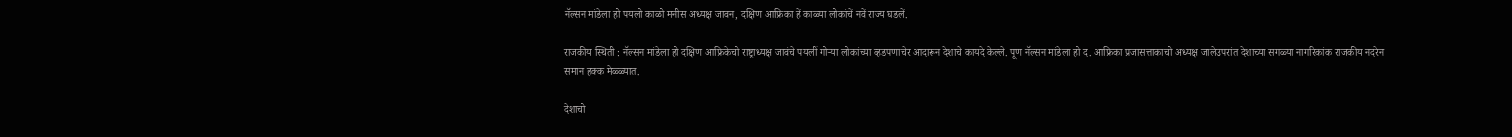नॅल्सन मांडेला हो पयलो काळो मनीस अध्यक्ष जावन, दक्षिण आफ्रिका हें काळ्या लोकांचें नवें राज्य घडलें.

राजकीय स्थिती : नॅल्सन मांडेला हो दक्षिण आफ्रिकेचो राष्ट्राध्यक्ष जावंचे पयलीं गोर्‍या लोकांच्या व्हडपणाचेर आदारून देशाचे कायदे केल्ले. पूण नॅल्सन मांडेला हो द. आफ्रिका प्रजासत्ताकाचो अध्यक्ष जालेउपरांत देशाच्या सगळ्या नागरिकांक राजकीय नदरेन समान हक्क मेळ्ळ्यात.

देशाचो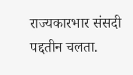राज्यकारभार संसदी पद्दतीन चलता.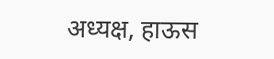अध्यक्ष, हाऊस